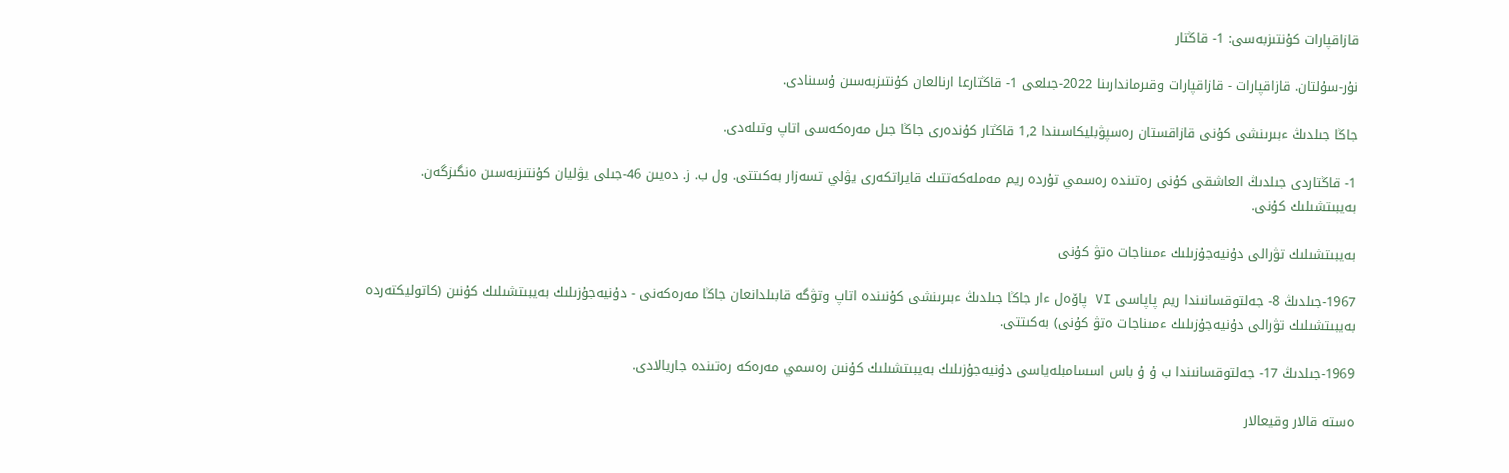قازاقپارات كۇنتىزبەسى: 1- قاڭتار

نۇر-سۇلتان. قازاقپارات - قازاقپارات وقىرماندارىنا 2022-جىلعى 1- قاڭتارعا ارنالعان كۇنتىزبەسىن ۇسىنادى.

جاڭا جىلدىڭ ءبىرىنشى كۇنى قازاقستان رەسپۋبليكاسىندا 1,2 قاڭتار كۇندەرى جاڭا جىل مەرەكەسى اتاپ وتىلەدى.

1- قاڭتاردى جىلدىڭ العاشقى كۇنى رەتىندە رەسمي تۇردە ريم مەملەكەتتىك قايراتكەرى يۋلي تسەزار بەكىتتى. ول ب. ز. دەيىن 46-جىلى يۋليان كۇنتىزبەسىن ەنگىزگەن. بەيبىتشىلىك كۇنى.

بەيبىتشىلىك تۋرالى دۇنيەجۇزىلىك ءمىناجات ەتۋ كۇنى

1967-جىلدىڭ 8- جەلتوقسانىندا ريم پاپاسى VI پاۆەل ءار جاڭا جىلدىڭ ءبىرىنشى كۇنىندە اتاپ وتۋگە قابىلدانعان جاڭا مەرەكەنى - دۇنيەجۇزىلىك بەيبىتشىلىك كۇنىن (كاتوليكتەردە بەيبىتشىلىك تۋرالى دۇنيەجۇزىلىك ءمىناجات ەتۋ كۇنى) بەكىتتى.

1969-جىلدىڭ 17- جەلتوقسانىندا ب ۇ ۇ باس اسسامبلەياسى دۇنيەجۇزىلىك بەيبىتشىلىك كۇنىن رەسمي مەرەكە رەتىندە جاريالادى.

ەستە قالار وقيعالار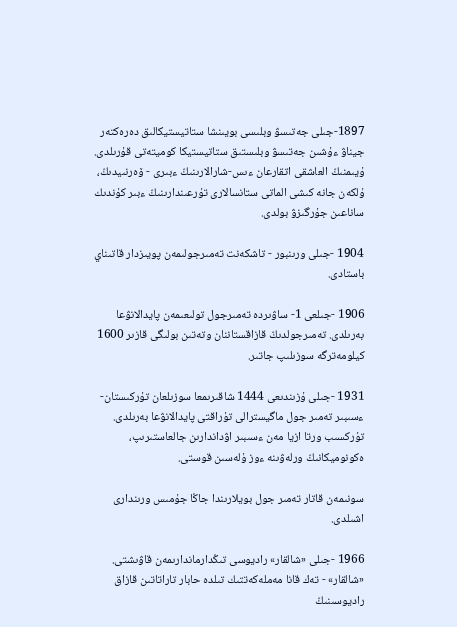1897-جىلى جەتىسۋ وبلىسى بويىنشا ستاتيستيكالىق دەرەكتەر جيناۋ ءۇشىن جەتىسۋ وبلىستىق ستاتيستيكا كوميتەتى قۇرىلدى. ۇيىمنىڭ العاشقى اتقارعان ءىس-شارالارىنىڭ ءبىرى - ۆەرنىيدىڭ، ۇلكەن جانە كىشى الماتى ستانسالارى تۇرعىندارىنىڭ ءبىر كۇندىك ساناعىن جۇرگىزۋ بولدى.

1904 -جىلى ورىنبور - تاشكەنت تەمىرجولىمەن پويىزدار قاتىناي باستادى.

1906 -جىلعى 1- ساۋىردە تەمىرجول تولىعىمەن پايدالانۋعا بەرىلدى. تەمىرجولدىڭ قازاقستاننان وتەتىن بولىگى قازىر 1600 كيلومەترگە سوزىلىپ جاتىر.

1931 -جىلى ۇزىندىعى 1444 شاقىرىمعا سوزىلعان تۇركىستان- ءسىبىر تەمىر جول ماگيسترالى تۇراقتى پايدالانۋعا بەرىلدى. تۇركسىب ورتا ازيا مەن ءسىبىر اۋداندارىن جالعاستىرىپ، ەكونوميكانىڭ ورلەۋىنە ءوز ۇلەسىن قوستى.

سونىمەن قاتار تەمىر جول بويلارىندا جاڭا جۇمىس ورىندارى اشىلدى.

1966 -جىلى «شالقار» راديوسى تىڭدارماندارىمەن قاۋىشتى. «شالقار» - تەك قانا مەملەكەتتىك تىلدە حابار تاراتاتىن قازاق راديوسىنىڭ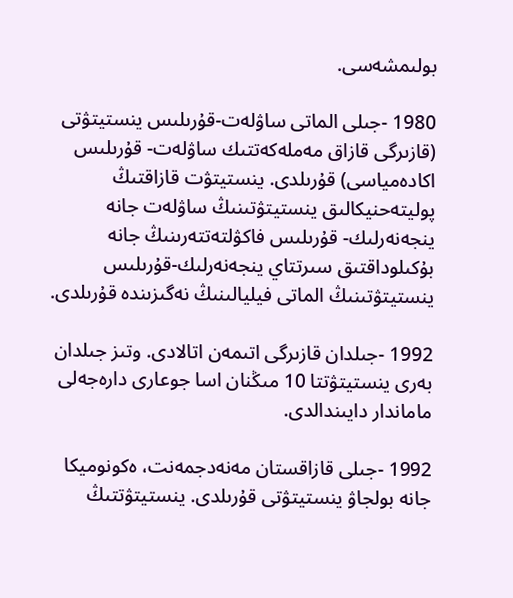بولىمشەسى.

1980 -جىلى الماتى ساۋلەت-قۇرىلىس ينستيتۋتى (قازىرگى قازاق مەملەكەتتىك ساۋلەت- قۇرىلىس اكادەمياسى) قۇرىلدى. ينستيتۋت قازاقتىڭ پوليتەحنيكالىق ينستيتۋتىنىڭ ساۋلەت جانە ينجەنەرلىك- قۇرىلىس فاكۋلتەتتەرىنىڭ جانە بۇكىلوداقتىق سىرتتاي ينجەنەرلىك-قۇرىلىس ينستيتۋتىنىڭ الماتى فيليالىنىڭ نەگىزىندە قۇرىلدى.

1992 -جىلدان قازىرگى اتىمەن اتالادى. وتىز جىلدان بەرى ينستيتۋتتا 10 مىڭنان اسا جوعارى دارەجەلى ماماندار دايىندالدى.

1992 -جىلى قازاقستان مەنەدجمەنت، ەكونوميكا جانە بولجاۋ ينستيتۋتى قۇرىلدى. ينستيتۋتتىڭ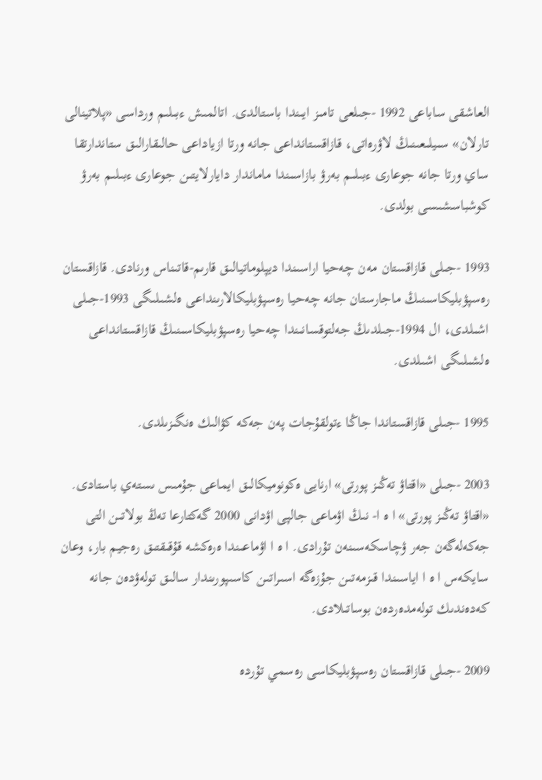العاشقى ساباعى 1992 -جىلعى تامىز ايىندا باستالدى. اتالمىش ءبىلىم ورداسى «پلاتينالى تارلان» سىيلىعىنىڭ لاۋرەاتى، قازاقستانداعى جانە ورتا ازياداعى حالىقارالىق ستاندارتقا ساي ورتا جانە جوعارى ءبىلىم بەرۋ بازاسىندا ماماندار دايارلايتىن جوعارى ءبىلىم بەرۋ كوشباسشىسى بولدى.

1993 -جىلى قازاقستان مەن چەحيا اراسىندا ديپلوماتيالىق قارىم-قاتىناس ورنادى. قازاقستان رەسپۋبليكاسىنىڭ ماجارستان جانە چەحيا رەسپۋبليكالارىنداعى ەلشىلىگى 1993-جىلى اشىلدى، ال 1994-جىلدىڭ جەلتوقسانىندا چەحيا رەسپۋبليكاسىنىڭ قازاقستانداعى ەلشىلىگى اشىلدى.

1995 -جىلى قازاقستاندا جاڭا ءتولقۇجات پەن جەكە كۋالىك ەنگىزىلدى.

2003 -جىلى «اقتاۋ تەڭىز پورتى» ارنايى ەكونوميكالىق ايماعى جۇمىس ىستەي باستادى. «اقتاۋ تەڭىز پورتى» ا ە ا- نىڭ اۋماعى جالپى اۋدانى 2000 گەكتارعا تەڭ بولاتىن التى جەكەلەگەن جەر ۋچاسكەسىنەن تۇرادى. ا ە ا اۋماعىندا ەرەكشە قۇقىقتىق رەجيم بار، وعان سايكەس ا ە ا اياسىندا قىزمەتىن جۇزەگە اسىراتىن كاسىپورىندار سالىق تولەۋدەن جانە كەدەندىك تولەمدەردەن بوساتىلادى.

2009 -جىلى قازاقستان رەسپۋبليكاسى رەسمي تۇردە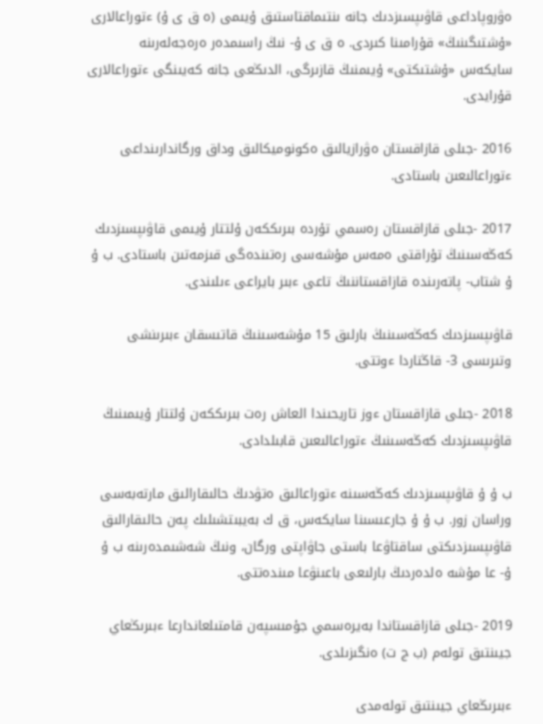ەۋروپاداعى قاۋىپسىزدىك جانە ىنتىماقتاستىق ۇيىمى (ە ق ى ۇ) ءتوراعالارى «ۇشتىگىنىڭ» قۇرامىنا كىردى. ە ق ى ۇ- نىڭ راسىمدەر ەرەجەلەرىنە سايكەس «ۇشتىكتى» ۇيىمنىڭ قازىرگى، الدىڭعى جانە كەيىنگى ءتوراعالارى قۇرايدى.

2016 -جىلى قازاقستان ەۋرازيالىق ەكونوميكالىق وداق ورگاندارىنداعى ءتوراعالىعىن باستادى.

2017 -جىلى قازاقستان رەسمي تۇردە بىرىككەن ۇلتتار ۇيىمى قاۋىپسىزدىك كەڭەسىنىڭ تۇراقتى ەمەس مۇشەسى رەتىندەگى قىزمەتىن باستادى. ب ۇ ۇ شتاب- پاتەرىندە قازاقستاننىڭ تاعى ءبىر بايراعى ءىلىندى.

قاۋىپسىزدىك كەڭەسىنىڭ بارلىق 15 مۇشەسىنىڭ قاتىسقان ءبىرىنشى وتىرىسى 3- قاڭتاردا ءوتتى.

2018 -جىلى قازاقستان ءوز تاريحىندا العاش رەت بىرىككەن ۇلتتار ۇيىمىنىڭ قاۋىپسىزدىك كەڭەسىنىڭ ءتوراعالىعىن قابىلدادى.

ب ۇ ۇ قاۋىپسىزدىك كەڭەسىنە ءتوراعالىق ەتۋدىڭ حالىقارالىق مارتەبەسى وراسان زور. ب ۇ ۇ جارعىسىنا سايكەس، ق ك بەيبىتشىلىك پەن حالىقارالىق قاۋىپسىزدىكتى ساقتاۋعا باستى جاۋاپتى ورگان، ونىڭ شەشىمدەرىنە ب ۇ ۇ- عا مۇشە ەلدەردىڭ بارلىعى باعىنۋعا مىندەتتى.

2019 -جىلى قازاقستاندا بەيرەسمي جۇمىسپەن قامتىلعاندارعا ءبىرىڭعاي جيىنتىق تولەم (ب ج ت) ەنگىزىلدى.

ءبىرىڭعاي جيىنتىق تولەمدى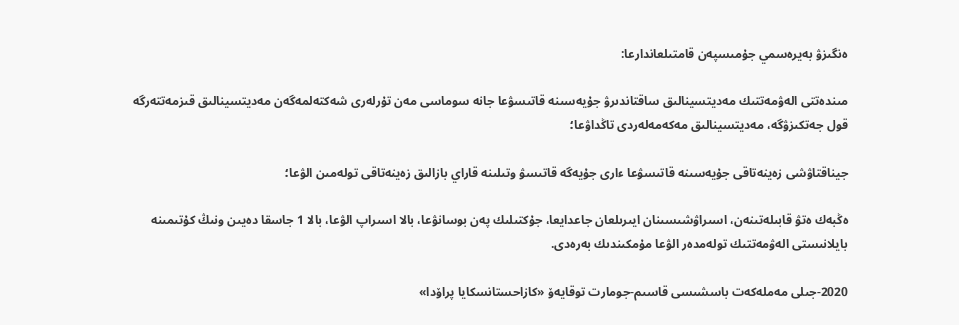ەنگىزۋ بەيرەسمي جۇمىسپەن قامتىلعاندارعا:

مىندەتتى الەۋمەتتىك مەديتسينالىق ساقتاندىرۋ جۇيەسىنە قاتىسۋعا جانە سوماسى مەن تۇرلەرى شەكتەلمەگەن مەديتسينالىق قىزمەتتەرگە قول جەتكىزۋگە، مەديتسينالىق مەكەمەلەردى تاڭداۋعا؛

جيناقتاۋشى زەينەتاقى جۇيەسىنە قاتىسۋعا ءارى جۇيەگە قاتىسۋ وتىلىنە قاراي بازالىق زەينەتاقى تولەمىن الۋعا؛

ەڭبەك ەتۋ قابىلەتىنەن، اسىراۋشىسىنان ايىرىلعان جاعدايعا، جۇكتىلىك پەن بوسانۋعا، بالا اسىراپ الۋعا، بالا 1 جاسقا دەيىن ونىڭ كۇتىمىنە بايلانىستى الەۋمەتتىك تولەمدەر الۋعا مۇمكىندىك بەرەدى.

2020-جىلى مەملەكەت باسشىسى قاسىم-جومارت توقايەۆ «كازاحستانسكايا پراۆدا»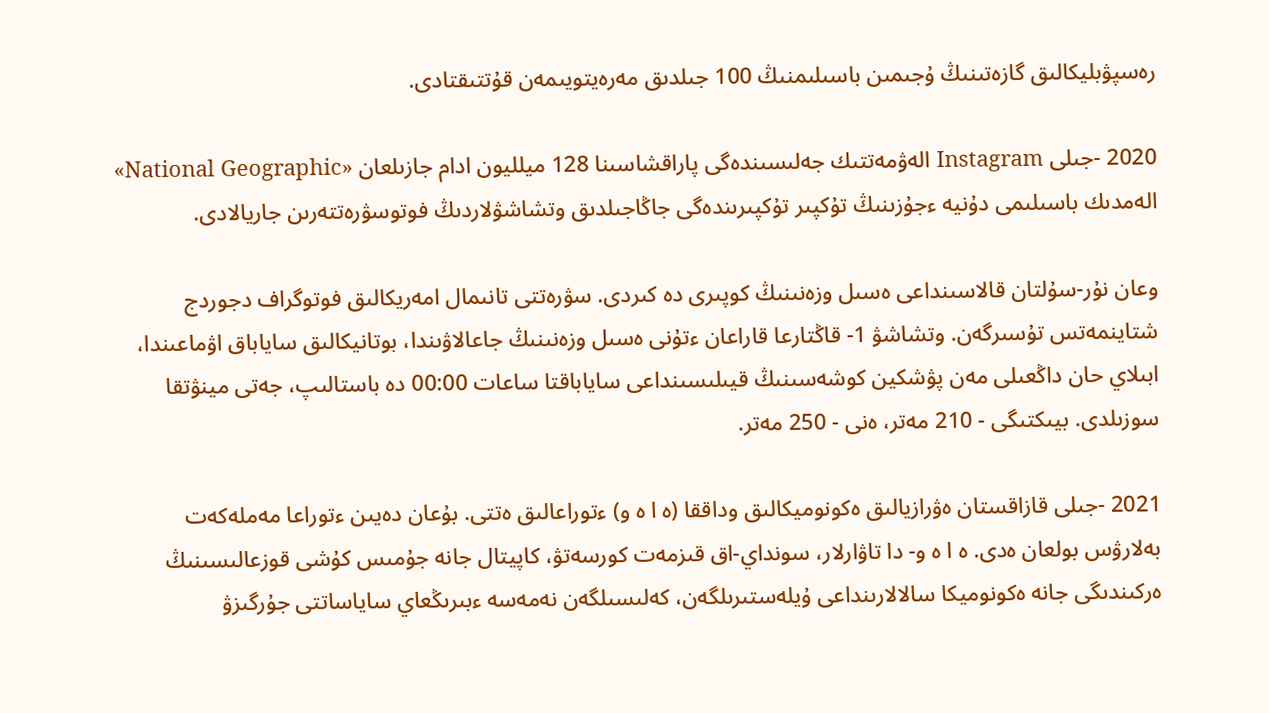رەسپۋبليكالىق گازەتىنىڭ ۇجىمىن باسىلىمنىڭ 100 جىلدىق مەرەيتويىمەن قۇتتىقتادى.

2020 -جىلى Instagram الەۋمەتتىك جەلىسىندەگى پاراقشاسىنا 128 ميلليون ادام جازىلعان «National Geographic» الەمدىك باسىلىمى دۇنيە ءجۇزىنىڭ تۇكپىر تۇكپىرىندەگى جاڭاجىلدىق وتشاشۋلاردىڭ فوتوسۋرەتتەرىن جاريالادى.

وعان نۇر-سۇلتان قالاسىنداعى ەسىل وزەنىنىڭ كوپىرى دە كىردى. سۋرەتتى تانىمال امەريكالىق فوتوگراف دجوردج شتاينمەتس تۇسىرگەن. وتشاشۋ 1- قاڭتارعا قاراعان ءتۇنى ەسىل وزەنىنىڭ جاعالاۋىندا، بوتانيكالىق ساياباق اۋماعىندا، ابىلاي حان داڭعىلى مەن پۋشكين كوشەسىنىڭ قيىلىسىنداعى ساياباقتا ساعات 00:00 دە باستالىپ، جەتى مينۋتقا سوزىلدى. بيىكتىگى - 210 مەتر، ەنى - 250 مەتر.

2021 -جىلى قازاقستان ەۋرازيالىق ەكونوميكالىق وداققا (ە ا ە و) ءتوراعالىق ەتتى. بۇعان دەيىن ءتوراعا مەملەكەت بەلارۋس بولعان ەدى. ە ا ە و- دا تاۋارلار، سونداي-اق قىزمەت كورسەتۋ، كاپيتال جانە جۇمىس كۇشى قوزعالىسىنىڭ ەركىندىگى جانە ەكونوميكا سالالارىنداعى ۇيلەستىرىلگەن، كەلىسىلگەن نەمەسە ءبىرىڭعاي ساياساتتى جۇرگىزۋ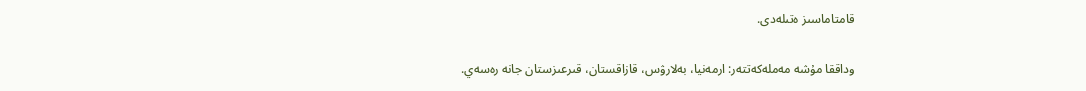قامتاماسىز ەتىلەدى.

وداققا مۇشە مەملەكەتتەر: ارمەنيا، بەلارۋس، قازاقستان، قىرعىزستان جانە رەسەي.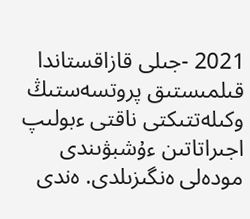2021 -جىلى قازاقستاندا قىلمىستىق پروتسەستىڭ وكىلەتتىكتى ناقتى ءبولىپ اجىراتاتىن ءۇشبۋىندى مودەلى ەنگىزىلدى. ەندى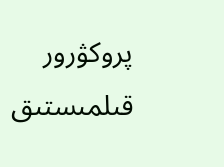پروكۋرور قىلمىستىق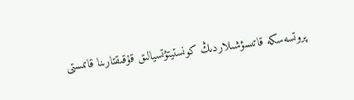پروتسەسكە قاتىسۋشىلاردىڭ كونستيتۋتسيالىق قۇقىقتارىنا قاتىستى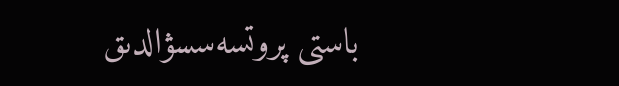باستى پروتسەسسۋالدىق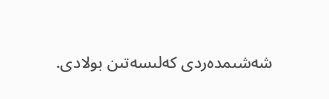شەشىمدەردى كەلىسەتىن بولادى.